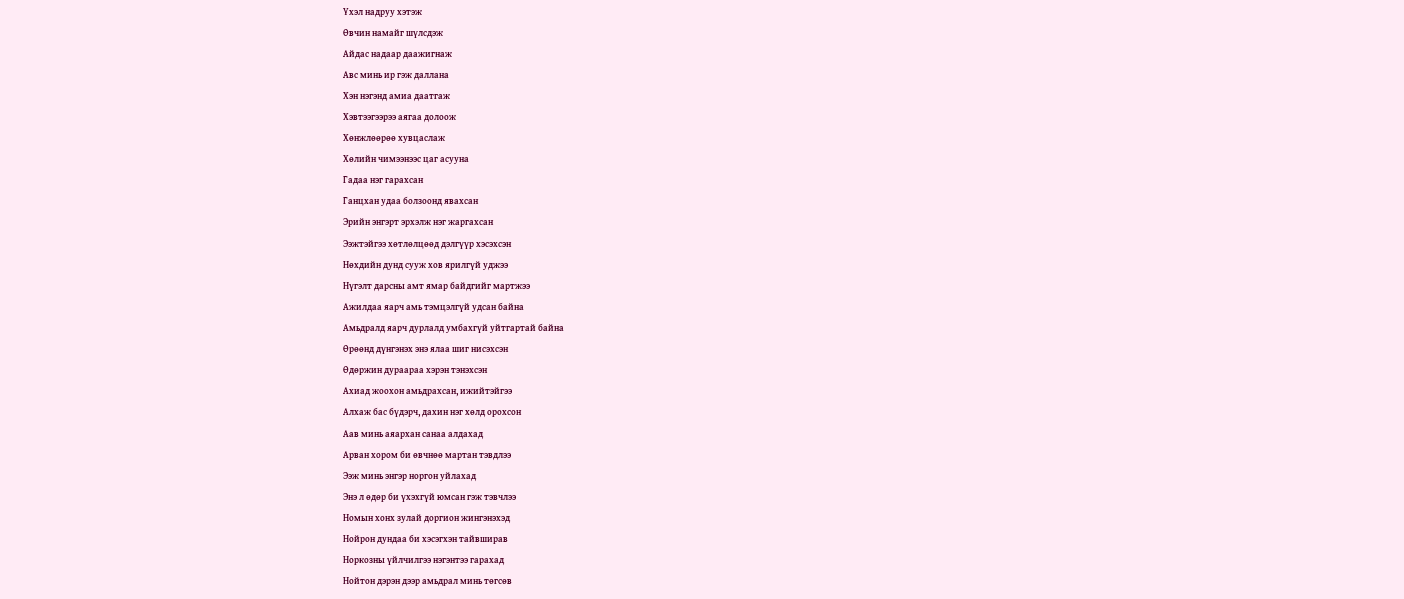Үхэл надруу хэтэж
Өвчин намайг шүлсдэж
Айдас надаар даажигнаж
Авс минь ир гэж даллана
Хэн нэгэнд амиа даатгаж
Хэвтээгээрээ аягаа долоож
Хөнжлөөрөө хувцаслаж
Хөлийн чимээнээс цаг асууна
Гадаа нэг гарахсан
Ганцхан удаа болзоонд явахсан
Эрийн энгэрт эрхэлж нэг жаргахсан
Ээжтэйгээ хөтлөлцөөд дэлгүүр хэсэхсэн
Нөхдийн дунд сууж хов ярилгүй уджээ
Нүгэлт дарсны амт ямар байдгийг мартжээ
Ажилдаа яарч амь тэмцэлгүй удсан байна
Амьдралд яарч дурлалд умбахгүй уйтгартай байна
Өрөөнд дүнгэнэх энэ ялаа шиг нисэхсэн
Өдөржин дураараа хэрэн тэнэхсэн
Ахиад жоохон амьдрахсан, ижийтэйгээ
Алхаж бас бүдэрч, дахин нэг хөлд орохсон
Аав минь аяархан санаа алдахад
Арван хором би өвчнөө мартан тэвдлээ
Ээж минь энгэр норгон уйлахад
Энэ л өдөр би үхэхгүй юмсан гэж тэвчлээ
Номын хонх зулай доргион жингэнэхэд
Нойрон дундаа би хэсэгхэн тайвширав
Норкозны үйлчилгээ нэгэнтээ гарахад
Нойтон дэрэн дээр амьдрал минь төгсөв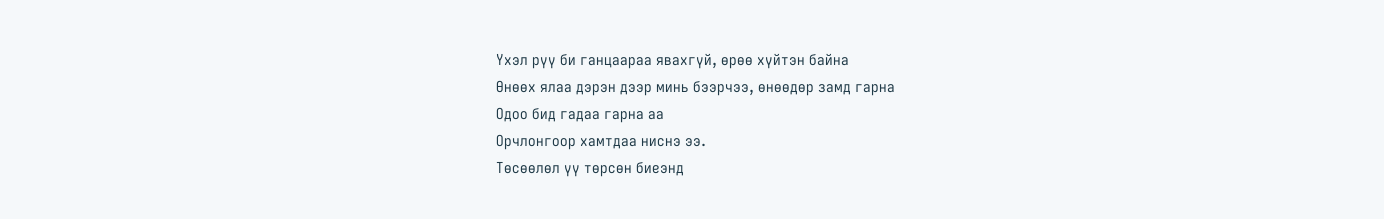Үхэл рүү би ганцаараа явахгүй, өрөө хүйтэн байна
Өнөөх ялаа дэрэн дээр минь бээрчээ, өнөөдөр замд гарна
Одоо бид гадаа гарна аа
Орчлонгоор хамтдаа ниснэ ээ.
Төсөөлөл үү төрсөн биеэнд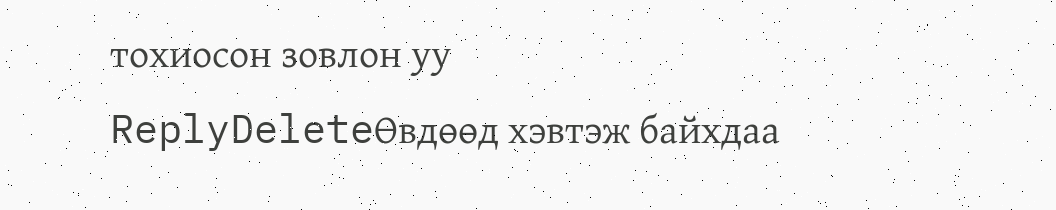тохиосон зовлон уу
ReplyDeleteӨвдөөд хэвтэж байхдаа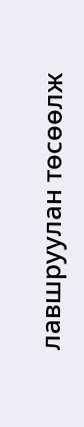лавшруулан төсөөлж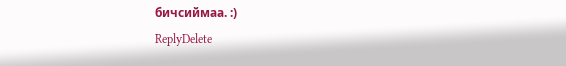бичсиймаа. :)
ReplyDelete